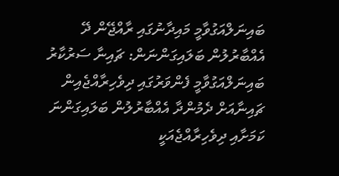ބައިނަލްއަގުވާމީ މައިދާނުގައި ރާއްޖޭން ދޭ އެއްބާރުލުން ބަލައިގަންނަން: ޗައިނާ ސަރުކާރު
ބައިނަލްއަގުވާމީ ފެންވަރުގައި ދިވެހިރާއްޖެއިން ޗައިނާއަށް ދެމުންދާ އެއްބާރުލުން ބަލައިގަންނަ ކަމަށާއި ދިވެހިރާއްޖެއަކީ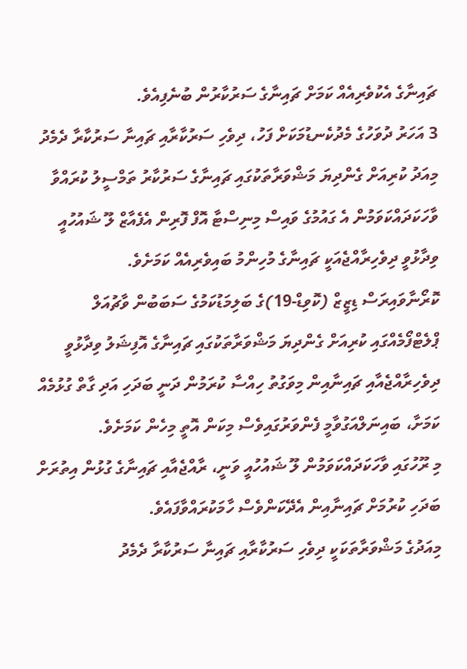ޗައިނާގެ އެކުވެރިއެއް ކަމަށް ޗައިނާގެ ސަރުކާރުން ބުނެފިއެވެ.
3 އަހަރު ދުވަހުގެ މެދުކެނޑުމަކަށް ފަހު، ދިވެހި ސަރުކާރާއި ޗައިނާ ސަރުކާރާ ދެމެދު މިއަދު ކުރިއަށް ގެންދިޔަ މަޝްވަރާތަކުގައި ޗައިނާގެ ސަރުކާރު ތަމްސީލު ކުރައްވާ ވާހަކަދައްކަވަމުން އެ ގައުމުގެ ވައިސް މިނިސްޓާ އޮފް ފޮރިން އެފެއާޒް ލޫ ޝައުހުއީ ވިދާޅުވީ ދިވެހިރާއްޖެއަކީ ޗައިނާގެ މުހިންމު ބައިވެރިއެއް ކަމަށެވެ.
ކޮރޯނާވައިރަސް ޑިޒީޒް (ކޮވިޑް-19)ގެ ބަލިމަޑުކަމުގެ ސަބަބުން ވާޗުއަލް ޕްލެޓްފޯމެއްގައި ކުރިއަށް ގެންދިޔަ މަޝްވަރާތަކުގައި ޗައިނާގެ އޮފިޝަލު ވިދާޅުވީ ދިވެހިރާއްޖެއާއި ޗައިނާއިން މިވަގުތު ހިއްސާ ކުރަމުން ދަނީ ބަދަހި އަދި ގާތް ގުޅުމެއް ކަމަށާ، ބައިނަލްއަގުވާމީ ފެންވަރުގައިވެސް މިކަން އޮތީ މިހެން ކަމަށެވެ.
މި ރޫހުގައި ވާހަކަދައްކަވަމުން ލޫ ޝައުހުއީ ވަނީ، ރާއްޖެއާއި ޗައިނާގެ ގުޅުން އިތުރަށް ބަދަހި ކުރުމަށް ޗައިނާއިން އެދޭކަންވެސް ހާމަކުރައްވާފައެވެ.
މިއަދުގެ މަޝްވަރާތަކަކީ ދިވެހި ސަރުކާރާއި ޗައިނާ ސަރުކާރާ ދެމެދު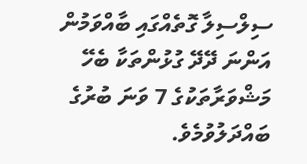ސިލްސިލާ ގޮތެއްގައި ބާއްވަމުން އަންނަ ދޭދޭ ގުޅުންތަކާ ބެހޭ މަޝްވަރާތަކުގެ 7 ވަނަ ބުރުގެ ބައްދަލުވުމެވެ.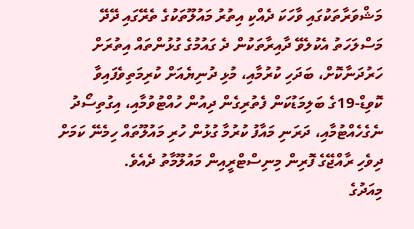މަޝްވަރާތަކުގައި ވާހަކަ ދެއްކި އިތުރު މައުލޫތަކުގެ ތެރޭގައި ދޭދޭ މަސްލަހަތު އެކުލެވޭ ދާއިރާތަކުން ދެ ގައުމުގެ ގުޅުންތައް އިތުރަށް ހަރުދަނާކޮށް، ބަދަހި ކުރުމާއި، މުޅި ދުނިޔެއަށް ކުރިމަތިވެފައިވާ ކޮވިޑް-19ގެ ބަލިމަޑުކަން ފެތުރިގެން ދިއުން ހުއްޓުވުމާއި، އިގުތިސޯދު ނެގެހެއްޓުމާއި، ދަރަނި މައާފު ކުރުމާ ގުޅުން ހުރި މައުލޫތައް ހިމެނޭ ކަމަށް ދިވެހި ރާއްޖޭގެ ފޮރިން މިނިސްޓްރީއިން މައުލޫމާތު ދެއެވެ.
މިއަދުގެ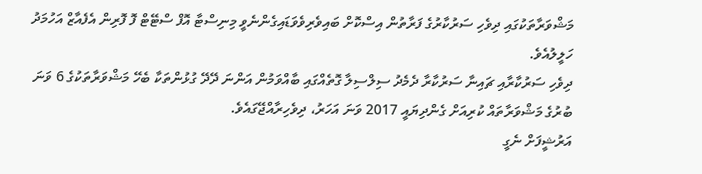މަޝްވަރާތަކުގައި ދިވެހި ސަރުކާރުގެ ފަރާތުން އިސްކޮށް ބައިވެރިވެވަޑައިގެންނެވީ މިނިސްޓާ އޮފް ސްޓޭޓް ފޮ ފޮރިން އެފެއާޒް އަހުމަދު ހަލީލުއެވެ.
ދިވެހި ސަރުކާރާއި ޗައިނާ ސަރުކާރާ ދެމެދު ސިލްސިލާ ގޮތެއްގައި ބާއްވަމުން އަންނަ ދޭދޭ ގުޅުންތަކާ ބެހޭ މަޝްވަރާތަކުގެ 6 ވަނަ ބުރުގެ މަޝްވަރާތައް ކުރިއަށް ގެންދިޔައީ 2017 ވަނަ އަހަރު، ދިވެހިރާއްޖޭގައެވެ.
އަރުޝީފަށް ނެގީ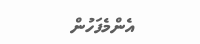އެންމެފަހުން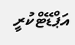އަޕްޑޭޓްކުރީ